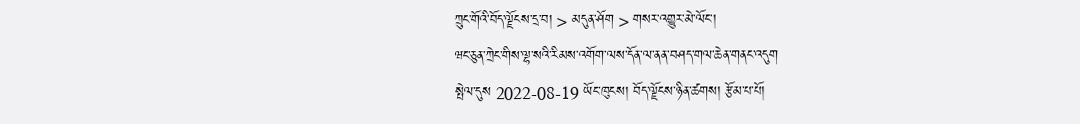ཀྲུང་གོའི་བོད་ལྗོངས་དྲ་བ། > མདུན་ཤོག > གསར་འགྱུར་མེ་ལོང་།
ཝང་ཅུན་ཀྲེང་གིས་ལྷ་སའི་རིམས་འགོག་ལས་དོན་ལ་ནན་བཤད་གལ་ཆེན་གནང་འདུག
སྤེལ་དུས 2022-08-19 ཡོང་ཁུངས། བོད་ལྗོངས་ཉིན་ཚགས། རྩོམ་པ་པོ།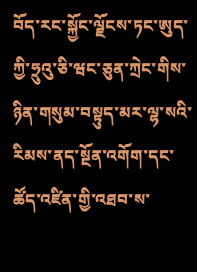བོད་རང་སྐྱོང་ལྗོངས་ཏང་ཨུད་ཀྱི་ཧྲུའུ་ཅི་ཝང་ཅུན་ཀྲེང་གིས་ཉིན་གསུམ་བསྟུད་མར་ལྷ་སའི་རིམས་ནད་སྔོན་འགོག་དང་ཚོད་འཛིན་གྱི་འཐབ་ས་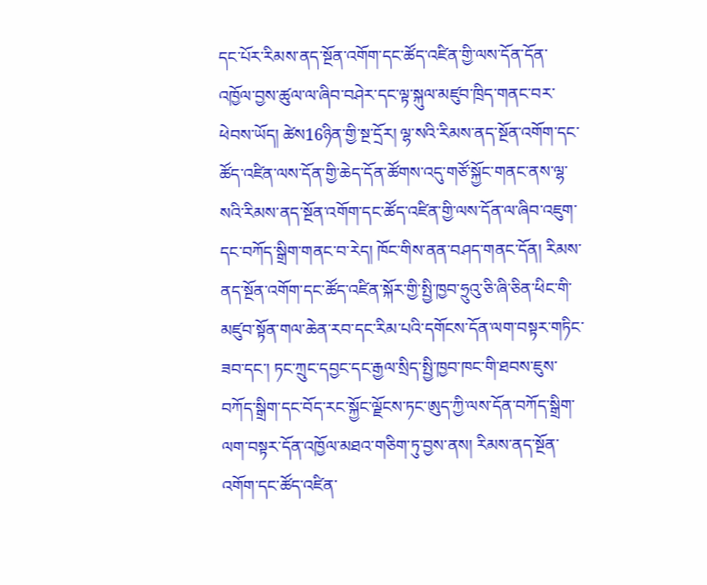དང་པོར་རིམས་ནད་སྔོན་འགོག་དང་ཚོད་འཛིན་གྱི་ལས་དོན་དོན་འཁྱོལ་བྱས་ཚུལ་ལ་ཞིབ་བཤེར་དང་ལྟ་སྐུལ་མཛུབ་ཁྲིད་གནང་བར་ཕེབས་ཡོད། ཚེས16ཉིན་གྱི་སྔ་དྲོར། ལྷ་སའི་རིམས་ནད་སྔོན་འགོག་དང་ཚོད་འཛིན་ལས་དོན་གྱི་ཆེད་དོན་ཚོགས་འདུ་གཙོ་སྐྱོང་གནང་ནས་ལྷ་སའི་རིམས་ནད་སྔོན་འགོག་དང་ཚོད་འཛིན་གྱི་ལས་དོན་ལ་ཞིབ་འཇུག་དང་བཀོད་སྒྲིག་གནང་བ་རེད། ཁོང་གིས་ནན་བཤད་གནང་དོན། རིམས་ནད་སྔོན་འགོག་དང་ཚོད་འཛིན་སྐོར་གྱི་སྤྱི་ཁྱབ་ཧྲུའུ་ཅི་ཞི་ཅིན་ཕིང་གི་མཛུབ་སྟོན་གལ་ཆེན་རབ་དང་རིམ་པའི་དགོངས་དོན་ལག་བསྟར་གཏིང་ཟབ་དང་། ཏང་ཀྲུང་དབྱང་དང་རྒྱལ་སྲིད་སྤྱི་ཁྱབ་ཁང་གི་ཐབས་ཇུས་བཀོད་སྒྲིག་དང་བོད་རང་སྐྱོང་ལྗོངས་ཏང་ཨུད་ཀྱི་ལས་དོན་བཀོད་སྒྲིག་ལག་བསྟར་དོན་འཁྱོལ་མཐའ་གཅིག་ཏུ་བྱས་ནས། རིམས་ནད་སྔོན་འགོག་དང་ཚོད་འཛིན་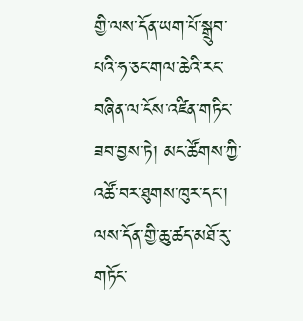གྱི་ལས་དོན་ཡག་པོ་སྒྲུབ་པའི་ཧ་ཅང་གལ་ཆེའི་རང་བཞིན་ལ་ངོས་འཛིན་གཏིང་ཟབ་བྱས་ཏེ། མང་ཚོགས་ཀྱི་འཚོ་བར་ཐུགས་ཁུར་དང་། ལས་དོན་གྱི་ཆུ་ཚད་མཐོ་རུ་གཏོང་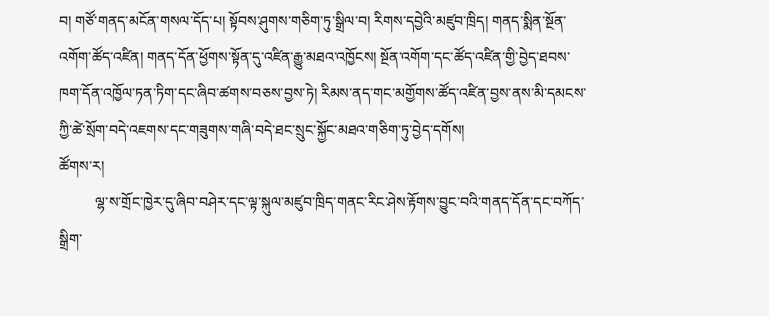བ། གཙོ་གནད་མངོན་གསལ་དོད་པ། སྟོབས་ཤུགས་གཅིག་ཏུ་སྒྲིལ་བ། རིགས་དབྱེའི་མཛུབ་ཁྲིད། གནད་སྨིན་སྔོན་འགོག་ཚོད་འཛིན། གནད་དོན་ཕྱོགས་སྟོན་དུ་འཛིན་རྒྱུ་མཐའ་འཁྱོངས། སྔོན་འགོག་དང་ཚོད་འཛིན་གྱི་བྱེད་ཐབས་ཁག་དོན་འཁྱོལ་ཏན་ཏིག་དང་ཞིབ་ཚགས་བཅས་བྱས་ཏེ། རིམས་ནད་གང་མགྱོགས་ཚོད་འཛིན་བྱས་ནས་མི་དམངས་ཀྱི་ཚེ་སྲོག་བདེ་འཇགས་དང་གཟུགས་གཞི་བདེ་ཐང་སྲུང་སྐྱོང་མཐའ་གཅིག་ཏུ་བྱེད་དགོས།
ཚོགས་ར།
          ལྷ་ས་གྲོང་ཁྱེར་དུ་ཞིབ་བཤེར་དང་ལྟ་སྐུལ་མཛུབ་ཁྲིད་གནང་རིང་ཤེས་རྟོགས་བྱུང་བའི་གནད་དོན་དང་བཀོད་སྒྲིག་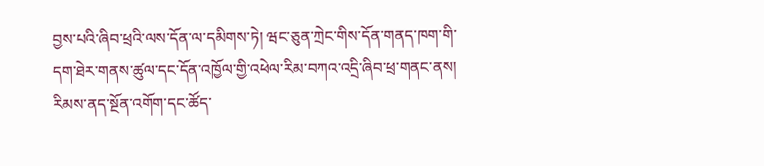བྱས་པའི་ཞིབ་ཕྲའི་ལས་དོན་ལ་དམིགས་ཏེ། ཝང་ཅུན་ཀྲེང་གིས་དོན་གནད་ཁག་གི་དག་ཐེར་གནས་ཚུལ་དང་དོན་འཁྱོལ་གྱི་འཕེལ་རིམ་བཀའ་འདྲི་ཞིབ་ཕྲ་གནང་ནས། རིམས་ནད་སྔོན་འགོག་དང་ཚོད་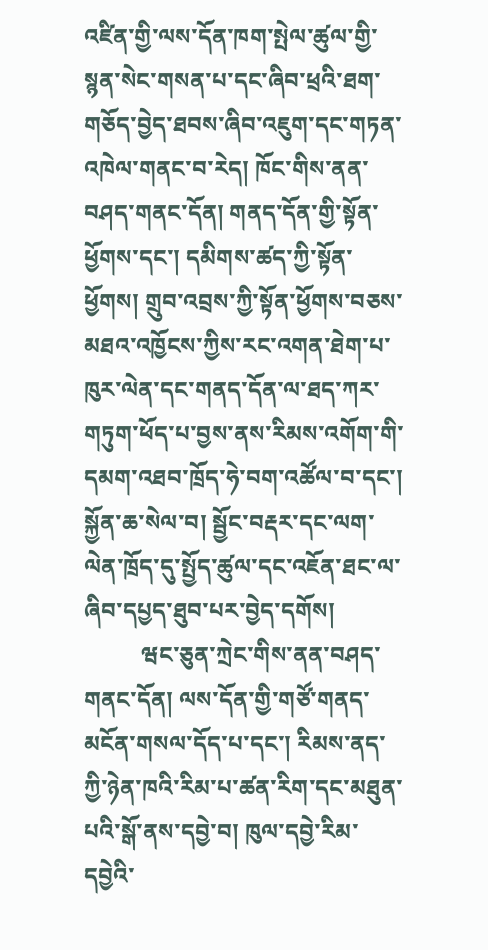འཛིན་གྱི་ལས་དོན་ཁག་སྤེལ་ཚུལ་གྱི་སྙན་སེང་གསན་པ་དང་ཞིབ་ཕྲའི་ཐག་གཅོད་བྱེད་ཐབས་ཞིབ་འཇུག་དང་གཏན་འཁེལ་གནང་བ་རེད། ཁོང་གིས་ནན་བཤད་གནང་དོན། གནད་དོན་གྱི་སྟོན་ཕྱོགས་དང་། དམིགས་ཚད་ཀྱི་སྟོན་ཕྱོགས། གྲུབ་འབྲས་ཀྱི་སྟོན་ཕྱོགས་བཅས་མཐའ་འཁྱོངས་ཀྱིས་རང་འགན་ཐེག་པ་ཁུར་ལེན་དང་གནད་དོན་ལ་ཐད་ཀར་གཏུག་ཕོད་པ་བྱས་ནས་རིམས་འགོག་གི་དམག་འཐབ་ཁྲོད་ཧེ་བག་འཚོལ་བ་དང་། སྐྱོན་ཆ་སེལ་བ། སྦྱོང་བརྡར་དང་ལག་ལེན་ཁྲོད་དུ་སྤྱོད་ཚུལ་དང་འཇོན་ཐང་ལ་ཞིབ་དཔྱད་ཐུབ་པར་བྱེད་དགོས།
          ཝང་ཅུན་ཀྲེང་གིས་ནན་བཤད་གནང་དོན། ལས་དོན་གྱི་གཙོ་གནད་མངོན་གསལ་དོད་པ་དང་། རིམས་ནད་ཀྱི་ཉེན་ཁའི་རིམ་པ་ཚན་རིག་དང་མཐུན་པའི་སྒོ་ནས་དབྱེ་བ། ཁུལ་དབྱེ་རིམ་དབྱེའི་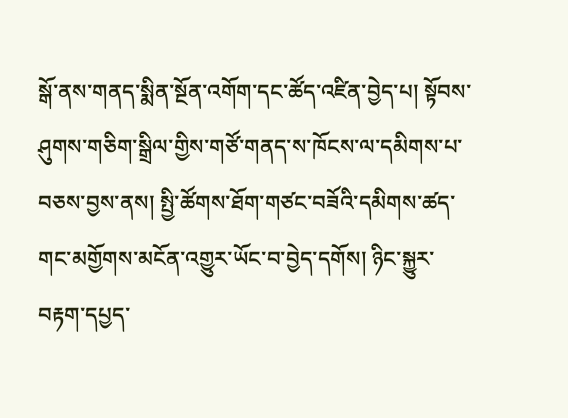སྒོ་ནས་གནད་སྨིན་སྔོན་འགོག་དང་ཚོད་འཛིན་བྱེད་པ། སྟོབས་ཤུགས་གཅིག་སྒྲིལ་གྱིས་གཙོ་གནད་ས་ཁོངས་ལ་དམིགས་པ་བཅས་བྱས་ནས། སྤྱི་ཚོགས་ཐོག་གཙང་བཟོའི་དམིགས་ཚད་གང་མགྱོགས་མངོན་འགྱུར་ཡོང་བ་བྱེད་དགོས། ཉིང་སྐྱུར་བརྟག་དཔྱད་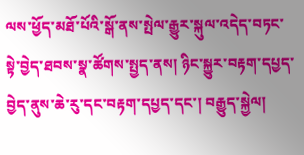ལས་ཕྱོད་མཐོ་པོའི་སྒོ་ནས་སྤེལ་རྒྱུར་སྐུལ་འདེད་བཏང་སྟེ་བྱེད་ཐབས་སྣ་ཚོགས་སྤྱད་ནས། ཉིང་སྐྱུར་བརྟག་དཔྱད་བྱེད་ནུས་ཆེ་རུ་དང་བརྟག་དཔྱད་དང་། བརྒྱུད་སྐྱེལ།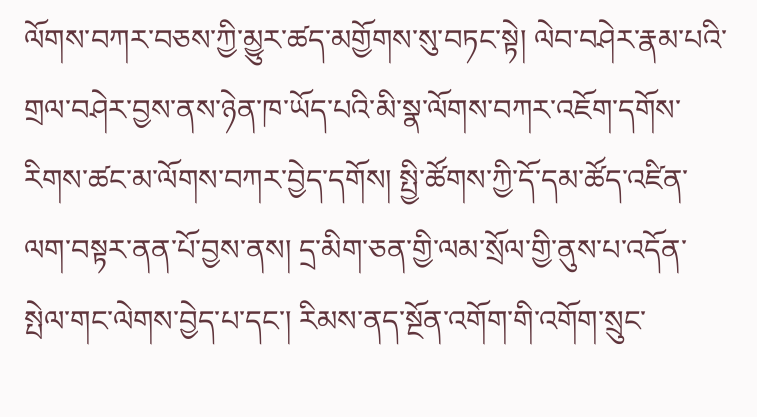ལོགས་བཀར་བཅས་ཀྱི་མྱུར་ཚད་མགྱོགས་སུ་བཏང་སྟེ། ལེབ་བཤེར་རྣམ་པའི་གྲལ་བཤེར་བྱས་ནས་ཉེན་ཁ་ཡོད་པའི་མི་སྣ་ལོགས་བཀར་འཇོག་དགོས་རིགས་ཚང་མ་ལོགས་བཀར་བྱེད་དགོས། སྤྱི་ཚོགས་ཀྱི་དོ་དམ་ཚོད་འཛིན་ལག་བསྟར་ནན་པོ་བྱས་ནས། དྲ་མིག་ཅན་གྱི་ལམ་སྲོལ་གྱི་ནུས་པ་འདོན་སྤེལ་གང་ལེགས་བྱེད་པ་དང་། རིམས་ནད་སྔོན་འགོག་གི་འགོག་སྲུང་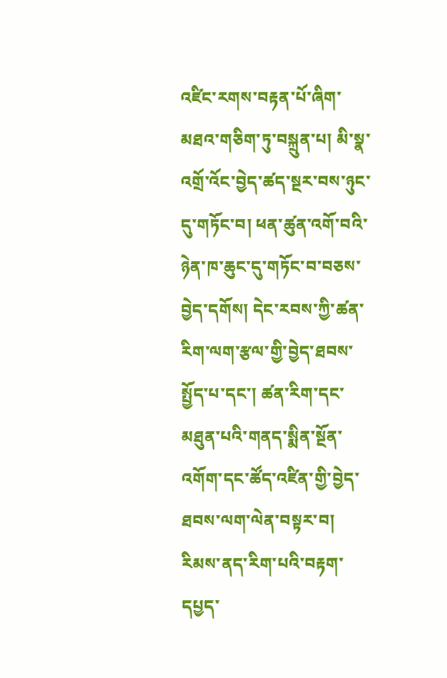འཛིང་རགས་བརྟན་པོ་ཞིག་མཐའ་གཅིག་ཏུ་བསྐྲུན་པ། མི་སྣ་འགྲོ་འོང་བྱེད་ཚད་སྔར་བས་ཉུང་དུ་གཏོང་བ། ཕན་ཚུན་འགོ་བའི་ཉེན་ཁ་ཆུང་དུ་གཏོང་བ་བཅས་བྱེད་དགོས། དེང་རབས་ཀྱི་ཚན་རིག་ལག་རྩལ་གྱི་བྱེད་ཐབས་སྤྱོད་པ་དང་། ཚན་རིག་དང་མཐུན་པའི་གནད་སྨིན་སྔོན་འགོག་དང་ཚོད་འཛིན་གྱི་བྱེད་ཐབས་ལག་ལེན་བསྟར་བ། རིམས་ནད་རིག་པའི་བརྟག་དཔྱད་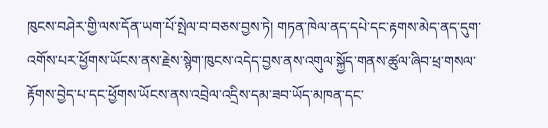ཁུངས་བཤེར་གྱི་ལས་དོན་ཡག་པོ་སྤེལ་བ་བཅས་བྱས་ཏེ། གཏན་ཁེལ་ནད་དཔེ་དང་རྟགས་མེད་ནད་དུག་འགོས་པར་ཕྱོགས་ཡོངས་ནས་རྗེས་སྙེག་ཁུངས་འདེད་བྱས་ནས་འགུལ་སྐྱོད་གནས་ཚུལ་ཞིབ་ཕྲ་གསལ་རྟོགས་བྱེད་པ་དང་ཕྱོགས་ཡོངས་ནས་འབྲེལ་འདྲིས་དམ་ཟབ་ཡོད་མཁན་དང་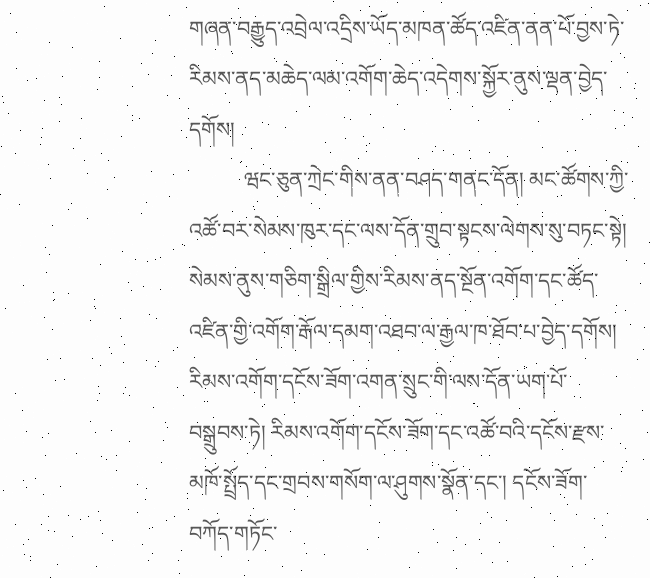གཞན་བརྒྱུད་འབྲེལ་འདྲིས་ཡོད་མཁན་ཚོད་འཛིན་ནན་པོ་བྱས་ཏེ་རིམས་ནད་མཆེད་ལམ་འགོག་ཆེད་འདེགས་སྐྱོར་ནུས་ལྡན་བྱེད་དགོས།
          ཝང་ཅུན་ཀྲེང་གིས་ནན་བཤད་གནང་དོན། མང་ཚོགས་ཀྱི་འཚོ་བར་སེམས་ཁུར་དང་ལས་དོན་གྲུབ་སྟངས་ལེགས་སུ་བཏང་སྟེ། སེམས་ནུས་གཅིག་སྒྲིལ་གྱིས་རིམས་ནད་སྔོན་འགོག་དང་ཚོད་འཛིན་གྱི་འགོག་རྒོལ་དམག་འཐབ་ལ་རྒྱལ་ཁ་ཐོབ་པ་བྱེད་དགོས། རིམས་འགོག་དངོས་ཟོག་འགན་སྲུང་གི་ལས་དོན་ཡག་པོ་བསྒྲུབས་ཏེ། རིམས་འགོག་དངོས་ཟོག་དང་འཚོ་བའི་དངོས་རྫས་མཁོ་སྤྲོད་དང་གྲབས་གསོག་ལ་ཤུགས་སྣོན་དང་། དངོས་ཟོག་བཀོད་གཏོང་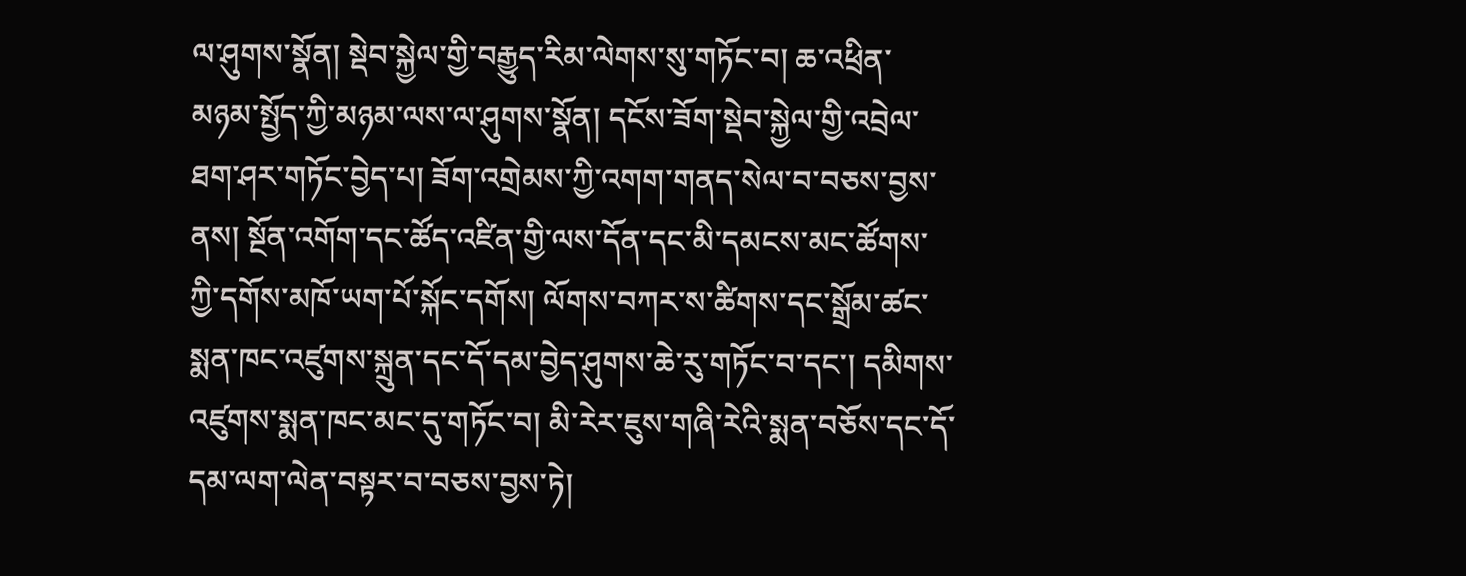ལ་ཤུགས་སྣོན། སྡེབ་སྐྱེལ་གྱི་བརྒྱུད་རིམ་ལེགས་སུ་གཏོང་བ། ཆ་འཕྲིན་མཉམ་སྤྱོད་ཀྱི་མཉམ་ལས་ལ་ཤུགས་སྣོན། དངོས་ཟོག་སྡེབ་སྐྱེལ་གྱི་འབྲེལ་ཐག་ཤར་གཏོང་བྱེད་པ། ཟོག་འགྲེམས་ཀྱི་འགག་གནད་སེལ་བ་བཅས་བྱས་ནས། སྔོན་འགོག་དང་ཚོད་འཛིན་གྱི་ལས་དོན་དང་མི་དམངས་མང་ཚོགས་ཀྱི་དགོས་མཁོ་ཡག་པོ་སྐོང་དགོས། ལོགས་བཀར་ས་ཚིགས་དང་སྒྲོམ་ཚང་སྨན་ཁང་འཛུགས་སྐྲུན་དང་དོ་དམ་བྱེད་ཤུགས་ཆེ་རུ་གཏོང་བ་དང་། དམིགས་འཛུགས་སྨན་ཁང་མང་དུ་གཏོང་བ། མི་རེར་ཇུས་གཞི་རེའི་སྨན་བཅོས་དང་དོ་དམ་ལག་ལེན་བསྟར་བ་བཅས་བྱས་ཏེ།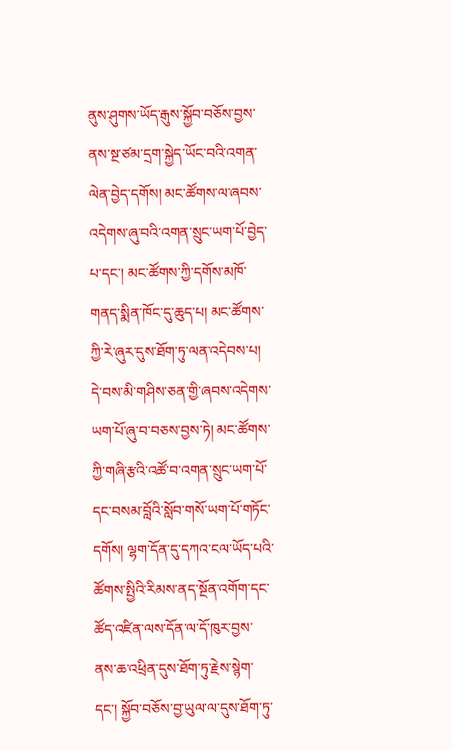ནུས་ཤུགས་ཡོད་རྒུས་སྐྱོབ་བཅོས་བྱས་ནས་སྔ་ཙམ་དྲག་སྐྱེད་ཡོང་བའི་འགན་ལེན་བྱེད་དགོས། མང་ཚོགས་ལ་ཞབས་འདེགས་ཞུ་བའི་འགན་སྲུང་ཡག་པོ་བྱེད་པ་དང་། མང་ཚོགས་ཀྱི་དགོས་མཁོ་གནད་སྨིན་ཁོང་དུ་ཆུད་པ། མང་ཚོགས་ཀྱི་རེ་ཞུར་དུས་ཐོག་ཏུ་ལན་འདེབས་པ། དེ་བས་མི་གཤིས་ཅན་གྱི་ཞབས་འདེགས་ཡག་པོ་ཞུ་བ་བཅས་བྱས་ཏེ། མང་ཚོགས་ཀྱི་གཞི་རྩའི་འཚོ་བ་འགན་སྲུང་ཡག་པོ་དང་བསམ་བློའི་སློབ་གསོ་ཡག་པོ་གཏོང་དགོས། ལྷག་དོན་དུ་དཀའ་ངལ་ཡོད་པའི་ཚོགས་སྤྱིའི་རིམས་ནད་སྔོན་འགོག་དང་ཚོད་འཛིན་ལས་དོན་ལ་དོ་ཁུར་བྱས་ནས་ཆ་འཕྲིན་དུས་ཐོག་ཏུ་རྗེས་སྙེག་དང་། སྐྱོབ་བཅོས་བྱ་ཡུལ་ལ་དུས་ཐོག་ཏུ་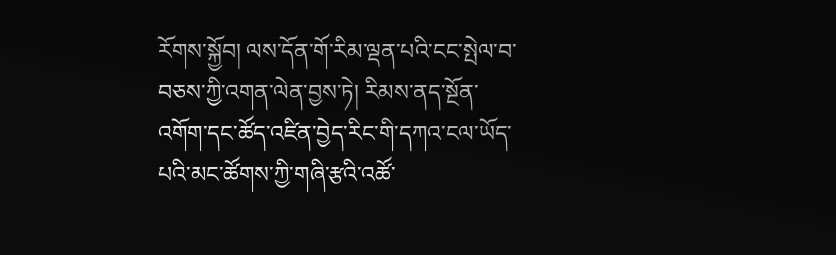རོགས་སྐྱོབ། ལས་དོན་གོ་རིམ་ལྡན་པའི་ངང་སྤེལ་བ་བཅས་ཀྱི་འགན་ལེན་བྱས་ཏེ། རིམས་ནད་སྔོན་འགོག་དང་ཚོད་འཛིན་བྱེད་རིང་གི་དཀའ་ངལ་ཡོད་པའི་མང་ཚོགས་ཀྱི་གཞི་རྩའི་འཚོ་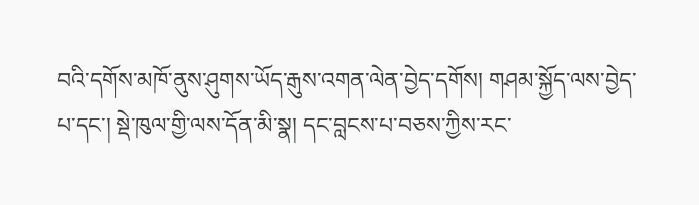བའི་དགོས་མཁོ་ནུས་ཤུགས་ཡོད་རྒུས་འགན་ལེན་བྱེད་དགོས། གཤམ་སྐྱོད་ལས་བྱེད་པ་དང་། སྡེ་ཁུལ་གྱི་ལས་དོན་མི་སྣ། དང་བླངས་པ་བཅས་ཀྱིས་རང་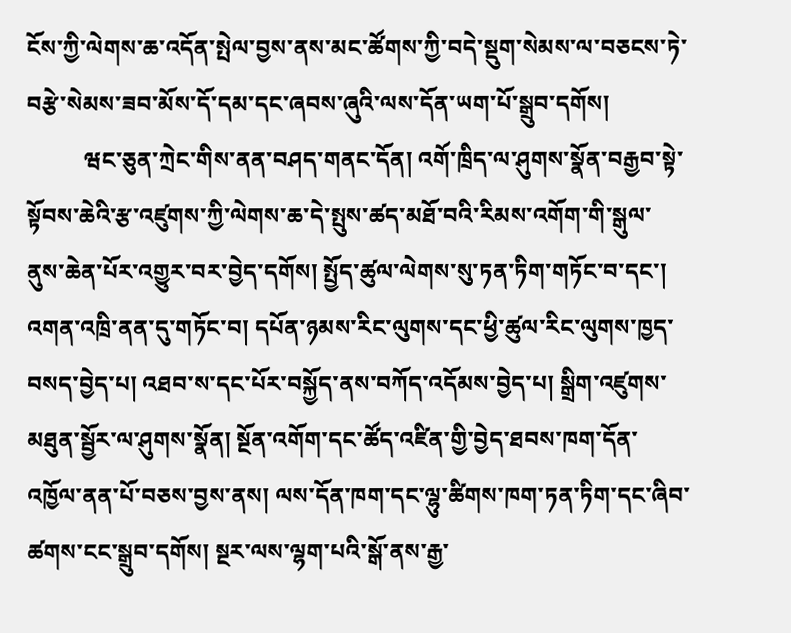ངོས་ཀྱི་ལེགས་ཆ་འདོན་སྤེལ་བྱས་ནས་མང་ཚོགས་ཀྱི་བདེ་སྡུག་སེམས་ལ་བཅངས་ཏེ་བརྩེ་སེམས་ཟབ་མོས་དོ་དམ་དང་ཞབས་ཞུའི་ལས་དོན་ཡག་པོ་སྒྲུབ་དགོས།
          ཝང་ཅུན་ཀྲེང་གིས་ནན་བཤད་གནང་དོན། འགོ་ཁྲིད་ལ་ཤུགས་སྣོན་བརྒྱབ་སྟེ་སྟོབས་ཆེའི་རྩ་འཛུགས་ཀྱི་ལེགས་ཆ་དེ་སྤུས་ཚད་མཐོ་བའི་རིམས་འགོག་གི་སྒུལ་ནུས་ཆེན་པོར་འགྱུར་བར་བྱེད་དགོས། སྤྱོད་ཚུལ་ལེགས་སུ་ཏན་ཏིག་གཏོང་བ་དང་། འགན་འཁྲི་ནན་དུ་གཏོང་བ། དཔོན་ཉམས་རིང་ལུགས་དང་ཕྱི་ཚུལ་རིང་ལུགས་ཁྱད་བསད་བྱེད་པ། འཐབ་ས་དང་པོར་བསྐྱོད་ནས་བཀོད་འདོམས་བྱེད་པ། སྒྲིག་འཛུགས་མཐུན་སྦྱོར་ལ་ཤུགས་སྣོན། སྔོན་འགོག་དང་ཚོད་འཛིན་གྱི་བྱེད་ཐབས་ཁག་དོན་འཁྱོལ་ནན་པོ་བཅས་བྱས་ནས། ལས་དོན་ཁག་དང་ལྷུ་ཚིགས་ཁག་ཏན་ཏིག་དང་ཞིབ་ཚགས་ངང་སྒྲུབ་དགོས། སྔར་ལས་ལྷག་པའི་སྒོ་ནས་རྒྱ་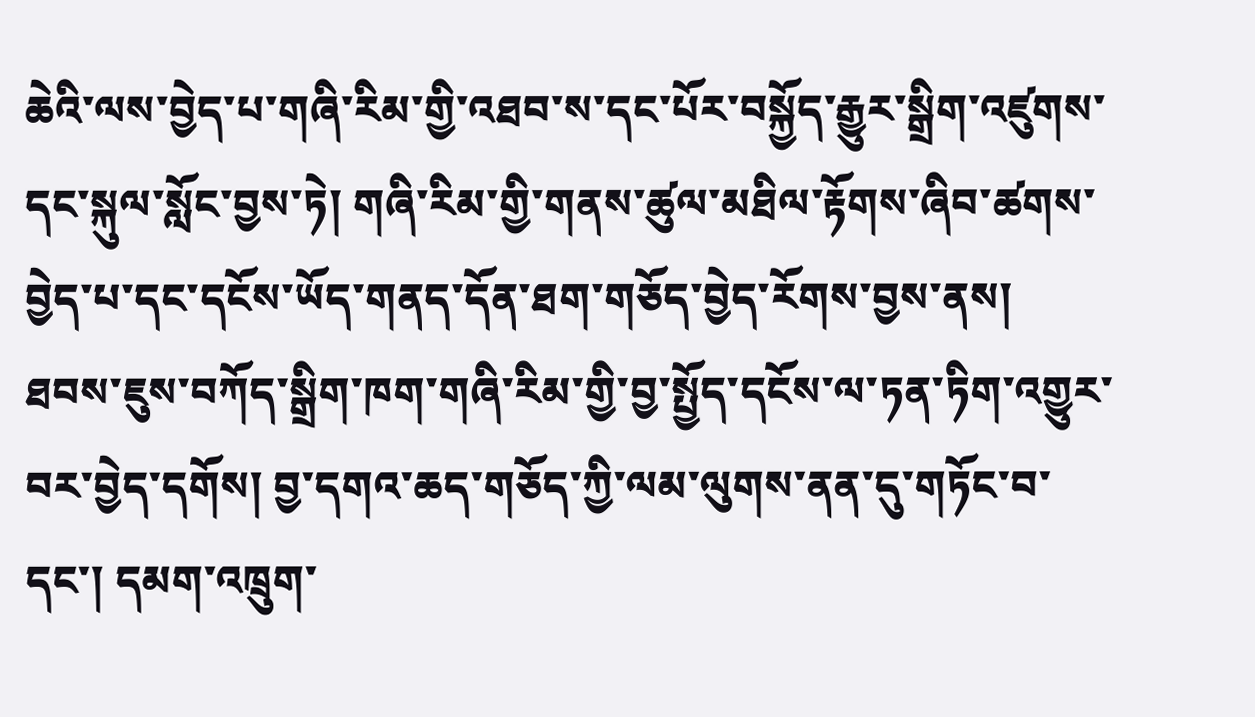ཆེའི་ལས་བྱེད་པ་གཞི་རིམ་གྱི་འཐབ་ས་དང་པོར་བསྐྱོད་རྒྱུར་སྒྲིག་འཛུགས་དང་སྐུལ་སློང་བྱས་ཏེ། གཞི་རིམ་གྱི་གནས་ཚུལ་མཐིལ་རྟོགས་ཞིབ་ཚགས་བྱེད་པ་དང་དངོས་ཡོད་གནད་དོན་ཐག་གཅོད་བྱེད་རོགས་བྱས་ནས། ཐབས་ཇུས་བཀོད་སྒྲིག་ཁག་གཞི་རིམ་གྱི་བྱ་སྤྱོད་དངོས་ལ་ཏན་ཏིག་འགྱུར་བར་བྱེད་དགོས། བྱ་དགའ་ཆད་གཅོད་ཀྱི་ལམ་ལུགས་ནན་དུ་གཏོང་བ་དང་། དམག་འཁྲུག་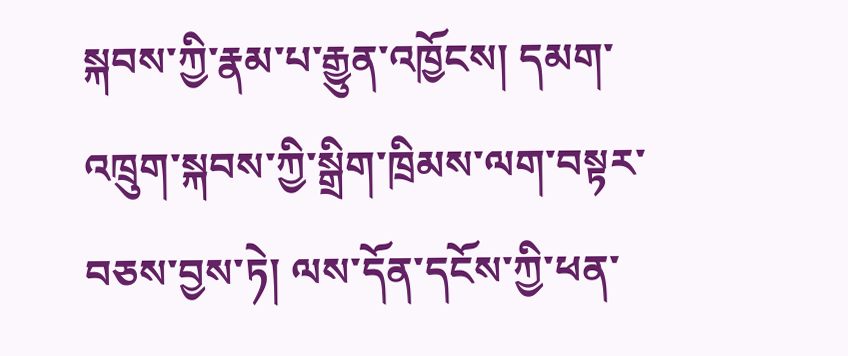སྐབས་ཀྱི་རྣམ་པ་རྒྱུན་འཁྱོངས། དམག་འཁྲུག་སྐབས་ཀྱི་སྒྲིག་ཁྲིམས་ལག་བསྟར་བཅས་བྱས་ཏེ། ལས་དོན་དངོས་ཀྱི་ཕན་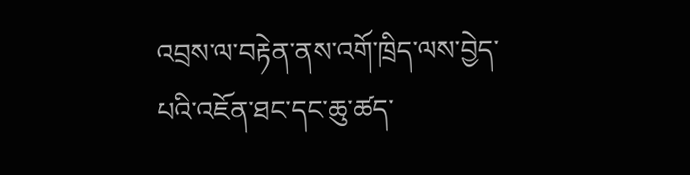འབྲས་ལ་བརྟེན་ནས་འགོ་ཁྲིད་ལས་བྱེད་པའི་འཇོན་ཐང་དང་ཆུ་ཚད་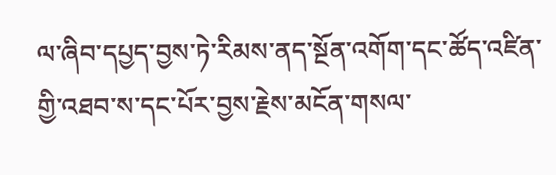ལ་ཞིབ་དཔྱད་བྱས་ཏེ་རིམས་ནད་སྔོན་འགོག་དང་ཚོད་འཛིན་གྱི་འཐབ་ས་དང་པོར་བྱས་རྗེས་མངོན་གསལ་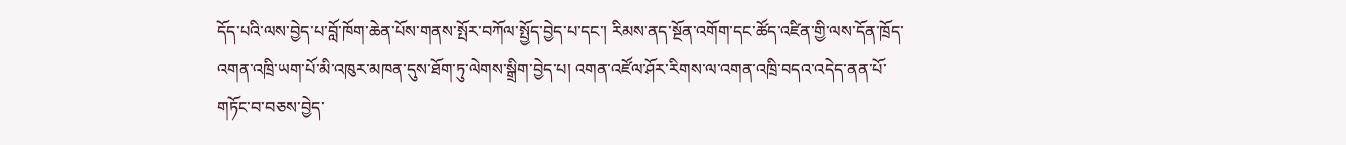དོད་པའི་ལས་བྱེད་པ་བློ་ཁོག་ཆེན་པོས་གནས་སྤོར་བཀོལ་སྤྱོད་བྱེད་པ་དང་། རིམས་ནད་སྔོན་འགོག་དང་ཚོད་འཛིན་གྱི་ལས་དོན་ཁྲོད་འགན་འཁྲི་ཡག་པོ་མི་འཁུར་མཁན་དུས་ཐོག་ཏུ་ལེགས་སྒྲིག་བྱེད་པ། འགན་འཛོལ་ཤོར་རིགས་ལ་འགན་འཁྲི་བདའ་འདེད་ནན་པོ་གཏོང་བ་བཅས་བྱེད་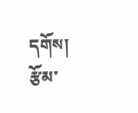དགོས།
རྩོམ་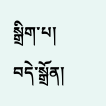སྒྲིག་པ། བདེ་སྒྲོན།